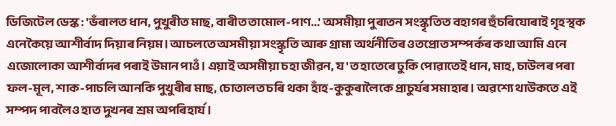ডিজিটেল ডেস্ক : 'ভঁৰালত ধান, পুখুৰীত মাছ, বাৰীত তামোল-পাণ...' অসমীয়া পুৰাতন সংস্কৃতিত বহাগৰ হুঁচৰিযোৰাই গৃহস্থক এনেকৈয়ে আশীর্বাদ দিয়াৰ নিয়ম। আচলতে অসমীয়া সংস্কৃতি আৰু গ্ৰাম্য অৰ্থনীতিৰ ওতপ্রোত সম্পৰ্কৰ কথা আমি এনে এজোলোকা আশীৰ্বাদৰ পৰাই উমান পাওঁ। এয়াই অসমীয়া চহা জীৱন, য'ত হাতেৰে ঢুকি পোৱাতেই ধান, মাহ, চাউলৰ পৰা ফল-মূল, শাক-পাচলি আনকি পুখুৰীৰ মাছ, চোতালত চৰি থকা হাঁহ-কুকুৰালৈকে প্ৰাচুৰ্যৰ সমাহাৰ। অৱশ্যে থাউকতে এই সম্পদ পাবলৈও হাত দুখনৰ শ্ৰম অপৰিহাৰ্য।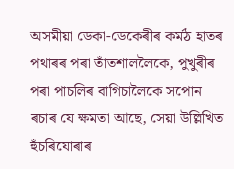অসমীয়া ডেকা-ডেকেৰীৰ কৰ্মঠ হাতৰ পথাৰৰ পৰা তাঁতশাললৈকে, পুখুৰীৰ পৰা পাচলিৰ বাগিচালৈকে সপোন ৰচাৰ যে ক্ষমতা আছে, সেয়া উল্লিখিত হুঁচৰিযোৰাৰ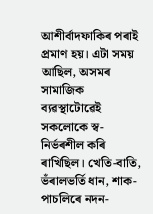আশীৰ্বাদফাকিৰ পৰাই প্রমাণ হয়। এটা সময় আছিল, অসমৰ সামাজিক ব্যৱস্থাটোৱেই সকলোকে স্ব-নিৰ্ভৰশীল কৰি ৰাখিছিল। খেতি-বাতি, ভঁৰালভর্তি ধান, শাক-পাচলিৰে নদন-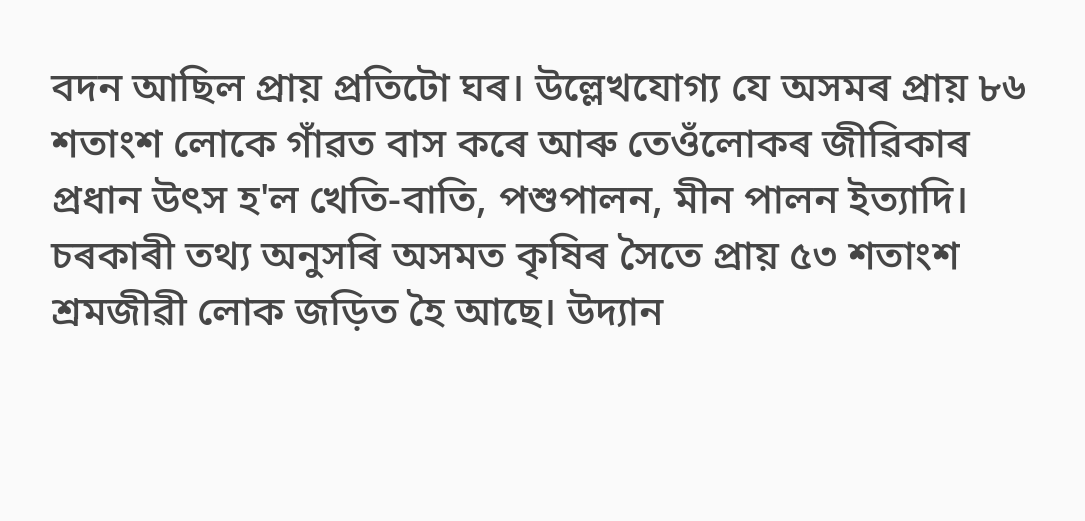বদন আছিল প্রায় প্রতিটো ঘৰ। উল্লেখযোগ্য যে অসমৰ প্ৰায় ৮৬ শতাংশ লোকে গাঁৱত বাস কৰে আৰু তেওঁলোকৰ জীৱিকাৰ প্ৰধান উৎস হ'ল খেতি-বাতি, পশুপালন, মীন পালন ইত্যাদি। চৰকাৰী তথ্য অনুসৰি অসমত কৃষিৰ সৈতে প্রায় ৫৩ শতাংশ শ্রমজীৱী লোক জড়িত হৈ আছে। উদ্যান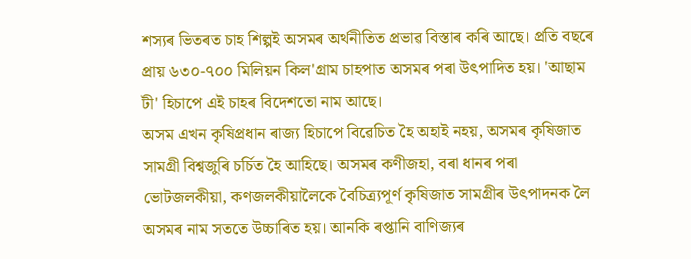শস্যৰ ভিতৰত চাহ শিল্পই অসমৰ অৰ্থনীতিত প্ৰভাৱ বিস্তাৰ কৰি আছে। প্রতি বছৰে প্রায় ৬৩০-৭০০ মিলিয়ন কিল'গ্রাম চাহপাত অসমৰ পৰা উৎপাদিত হয়। 'আছাম টী' হিচাপে এই চাহৰ বিদেশতো নাম আছে।
অসম এখন কৃষিপ্রধান ৰাজ্য হিচাপে বিৱেচিত হৈ অহাই নহয়, অসমৰ কৃষিজাত সামগ্রী বিশ্বজুৰি চৰ্চিত হৈ আহিছে। অসমৰ কণীজহা, বৰা ধানৰ পৰা ভোটজলকীয়া, কণজলকীয়ালৈকে বৈচিত্র্যপূর্ণ কৃষিজাত সামগ্ৰীৰ উৎপাদনক লৈ অসমৰ নাম সততে উচ্চাৰিত হয়। আনকি ৰপ্তানি বাণিজ্যৰ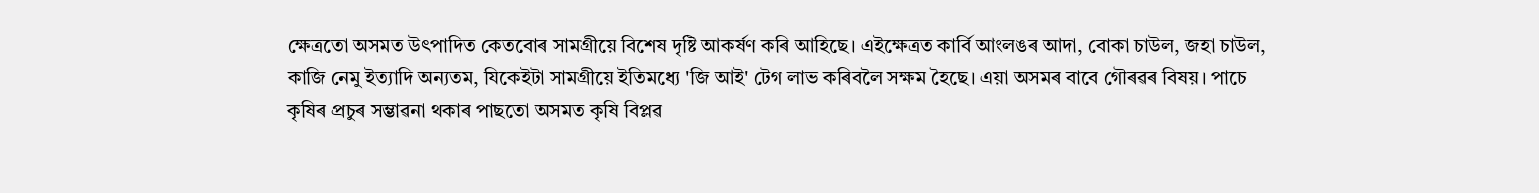ক্ষেত্ৰতো অসমত উৎপাদিত কেতবোৰ সামগ্ৰীয়ে বিশেষ দৃষ্টি আকৰ্ষণ কৰি আহিছে। এইক্ষেত্ৰত কাৰ্বি আংলঙৰ আদা, বোকা চাউল, জহা চাউল, কাজি নেমু ইত্যাদি অন্যতম, যিকেইটা সামগ্রীয়ে ইতিমধ্যে 'জি আই' টেগ লাভ কৰিবলৈ সক্ষম হৈছে। এয়া অসমৰ বাবে গৌৰৱৰ বিষয়। পাচে কৃষিৰ প্ৰচুৰ সম্ভাৱনা থকাৰ পাছতো অসমত কৃষি বিপ্লৱ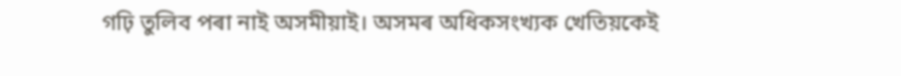গঢ়ি তুলিব পৰা নাই অসমীয়াই। অসমৰ অধিকসংখ্যক খেতিয়কেই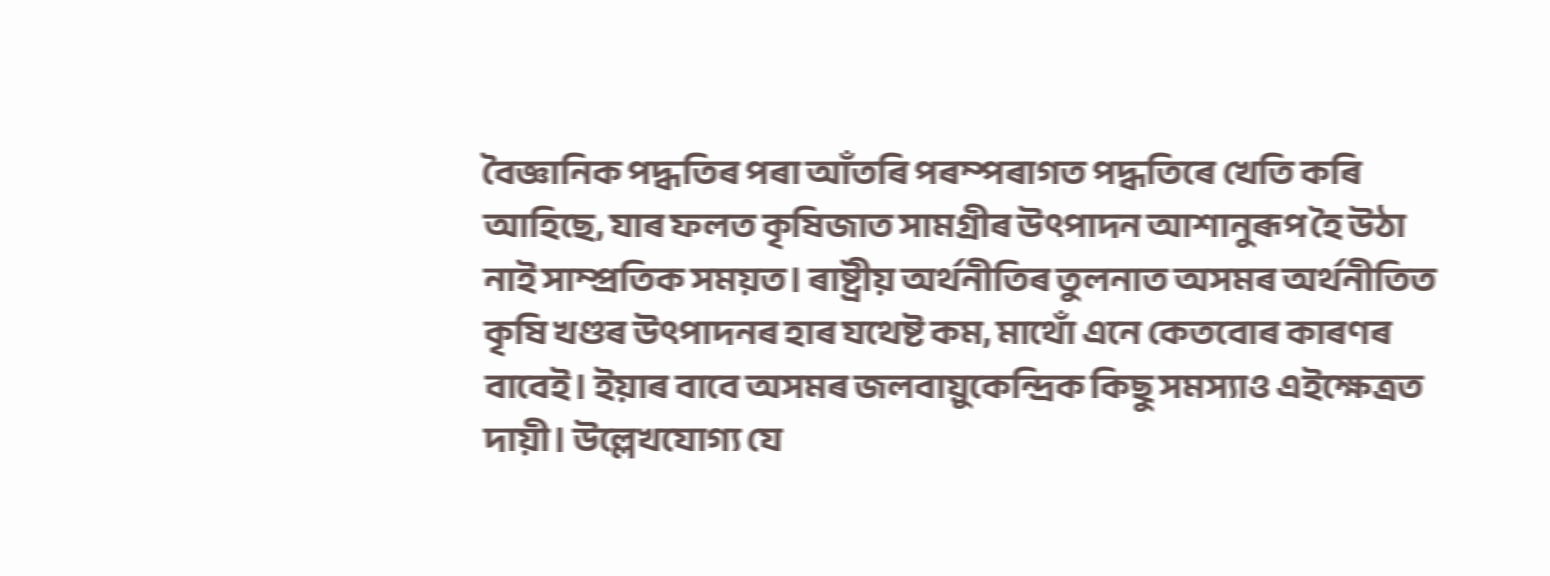বৈজ্ঞানিক পদ্ধতিৰ পৰা আঁতৰি পৰম্পৰাগত পদ্ধতিৰে খেতি কৰি আহিছে, যাৰ ফলত কৃষিজাত সামগ্ৰীৰ উৎপাদন আশানুৰূপ হৈ উঠা নাই সাম্প্রতিক সময়ত। ৰাষ্ট্ৰীয় অর্থনীতিৰ তুলনাত অসমৰ অৰ্থনীতিত কৃষি খণ্ডৰ উৎপাদনৰ হাৰ যথেষ্ট কম, মাথোঁ এনে কেতবোৰ কাৰণৰ বাবেই। ইয়াৰ বাবে অসমৰ জলবায়ুকেন্দ্ৰিক কিছু সমস্যাও এইক্ষেত্রত দায়ী। উল্লেখযোগ্য যে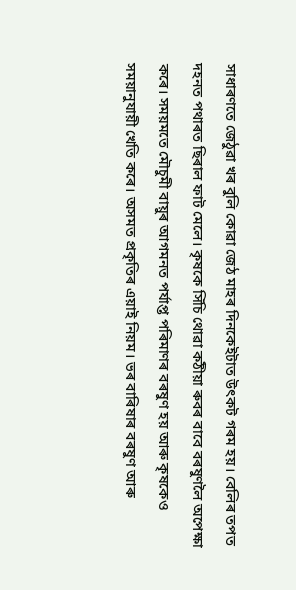সাধাৰণতে জেঠুৱা খৰ বুলি কোৱা জেঠ মাহৰ দিনকেইটাত উৎকট গৰম হয়। বেলিৰ তপত দহনত পথাৰত ছিৰাল ফাট মেলে। কৃষকে সিঁচি থোৱা কঠীয়া ৰুবৰ বাবে বৰষুণলৈ অপেক্ষা কৰে। সময়মতে মৌচুমী বায়ুৰ আগমনত পর্যাপ্ত পৰিমাণৰ বৰষুণ হয় আৰু কৃষকেও সময়ানুযায়ী খেতি কৰে। অসমত প্ৰকৃতিৰ এয়াই নিয়ম। ভৰ বাৰিষাৰ বৰষুণ আৰু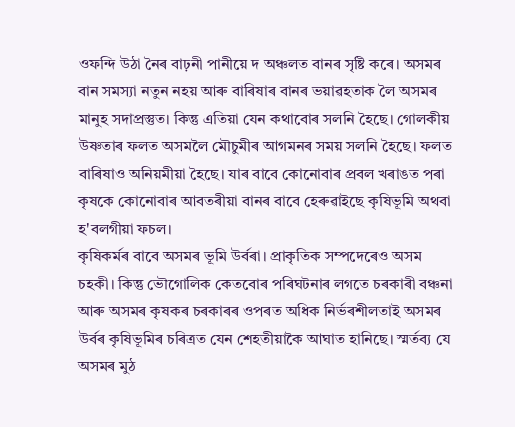ওফন্দি উঠা নৈৰ বাঢ়নী পানীয়ে দ অঞ্চলত বানৰ সৃষ্টি কৰে। অসমৰ বান সমস্যা নতুন নহয় আৰু বাৰিষাৰ বানৰ ভয়াৱহতাক লৈ অসমৰ মানুহ সদাপ্রস্তুত। কিন্তু এতিয়া যেন কথাবোৰ সলনি হৈছে। গোলকীয় উষ্ণতাৰ ফলত অসমলৈ মৌচুমীৰ আগমনৰ সময় সলনি হৈছে। ফলত বাৰিষাও অনিয়মীয়া হৈছে। যাৰ বাবে কোনোবাৰ প্রবল খৰাঙত পৰা কৃষকে কোনোবাৰ আবতৰীয়া বানৰ বাবে হেৰুৱাইছে কৃষিভূমি অথবা হ'বলগীয়া ফচল।
কৃষিকৰ্মৰ বাবে অসমৰ ভূমি উৰ্বৰা। প্রাকৃতিক সম্পদেৰেও অসম চহকী। কিন্তু ভৌগোলিক কেতবোৰ পৰিঘটনাৰ লগতে চৰকাৰী বঞ্চনা আৰু অসমৰ কৃষকৰ চৰকাৰৰ ওপৰত অধিক নিৰ্ভৰশীলতাই অসমৰ উৰ্বৰ কৃষিভূমিৰ চৰিত্ৰত যেন শেহতীয়াকৈ আঘাত হানিছে। স্মর্তব্য যে অসমৰ মুঠ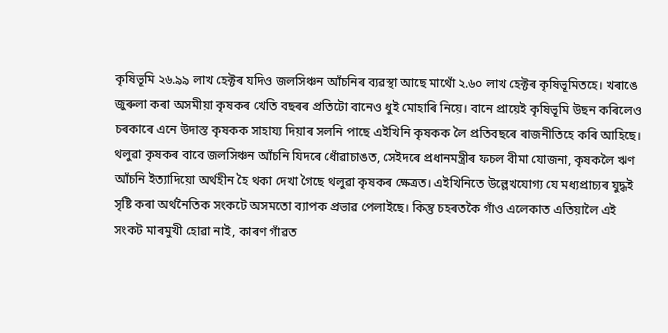কৃষিভূমি ২৬.৯৯ লাখ হেক্টৰ যদিও জলসিঞ্চন আঁচনিৰ ব্যৱস্থা আছে মাথোঁ ২.৬০ লাখ হেক্টৰ কৃষিভূমিতহে। খৰাঙে জুৰুলা কৰা অসমীয়া কৃষকৰ খেতি বছৰৰ প্ৰতিটো বানেও ধুই মোহাৰি নিয়ে। বানে প্রায়েই কৃষিভূমি উছন কৰিলেও চৰকাৰে এনে উদাস্ত কৃষকক সাহায্য দিয়াৰ সলনি পাছে এইখিনি কৃষকক লৈ প্ৰতিবছৰে ৰাজনীতিহে কৰি আহিছে। থলুৱা কৃষকৰ বাবে জলসিঞ্চন আঁচনি যিদৰে ধোঁৱাচাঙত, সেইদৰে প্ৰধানমন্ত্ৰীৰ ফচল বীমা যোজনা, কৃষকলৈ ঋণ আঁচনি ইত্যাদিয়ো অর্থহীন হৈ থকা দেখা গৈছে থলুৱা কৃষকৰ ক্ষেত্ৰত। এইখিনিতে উল্লেখযোগ্য যে মধ্যপ্রাচ্যৰ যুদ্ধই সৃষ্টি কৰা অর্থনৈতিক সংকটে অসমতো ব্যাপক প্রভাৱ পেলাইছে। কিন্তু চহৰতকৈ গাঁও এলেকাত এতিয়ালৈ এই সংকট মাৰমুখী হোৱা নাই, কাৰণ গাঁৱত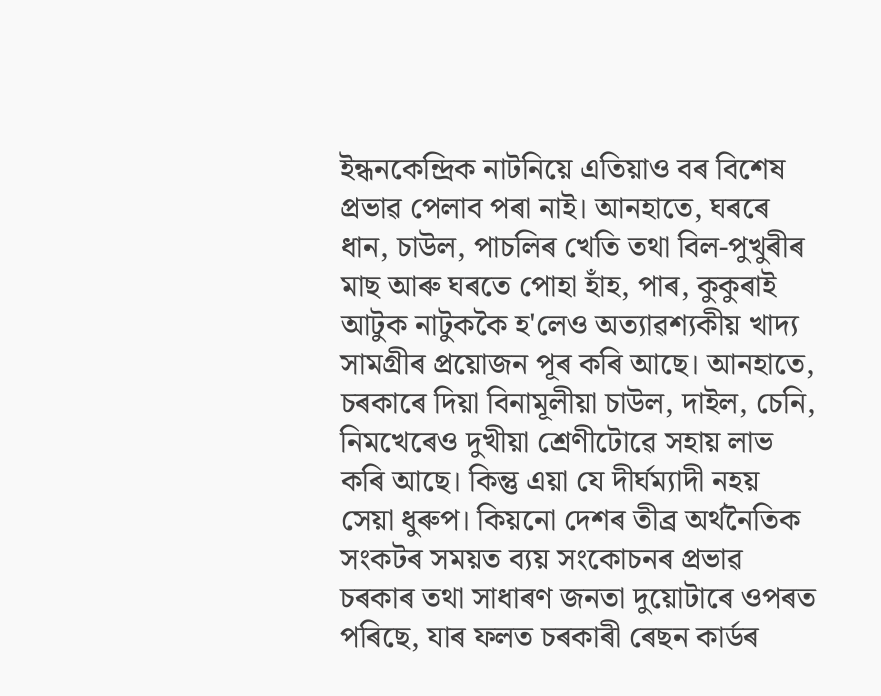ইন্ধনকেন্দ্রিক নাটনিয়ে এতিয়াও বৰ বিশেষ প্রভাৱ পেলাব পৰা নাই। আনহাতে, ঘৰৰে ধান, চাউল, পাচলিৰ খেতি তথা বিল-পুখুৰীৰ মাছ আৰু ঘৰতে পোহা হাঁহ, পাৰ, কুকুৰাই আটুক নাটুককৈ হ'লেও অত্যাৱশ্যকীয় খাদ্য সামগ্ৰীৰ প্ৰয়োজন পূৰ কৰি আছে। আনহাতে, চৰকাৰে দিয়া বিনামূলীয়া চাউল, দাইল, চেনি, নিমখেৰেও দুখীয়া শ্রেণীটোৱে সহায় লাভ কৰি আছে। কিন্তু এয়া যে দীর্ঘম্যাদী নহয় সেয়া ধুৰুপ। কিয়নো দেশৰ তীব্র অর্থনৈতিক সংকটৰ সময়ত ব্যয় সংকোচনৰ প্ৰভাৱ চৰকাৰ তথা সাধাৰণ জনতা দুয়োটাৰে ওপৰত পৰিছে, যাৰ ফলত চৰকাৰী ৰেছন কাৰ্ডৰ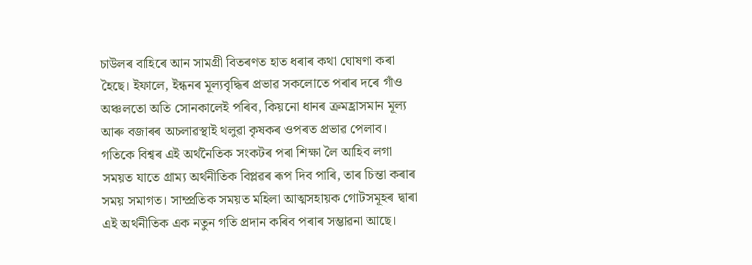চাউলৰ বাহিৰে আন সামগ্রী বিতৰণত হাত ধৰাৰ কথা ঘোষণা কৰা হৈছে। ইফালে, ইন্ধনৰ মূল্যবৃদ্ধিৰ প্ৰভাৱ সকলোতে পৰাৰ দৰে গাঁও অঞ্চলতো অতি সোনকালেই পৰিব, কিয়নো ধানৰ ক্রমহ্রাসমান মূল্য আৰু বজাৰৰ অচলাৱস্থাই থলুৱা কৃষকৰ ওপৰত প্রভাৱ পেলাব। গতিকে বিশ্বৰ এই অর্থনৈতিক সংকটৰ পৰা শিক্ষা লৈ আহিব লগা সময়ত যাতে গ্রাম্য অর্থনীতিক বিপ্লৱৰ ৰূপ দিব পাৰি, তাৰ চিন্তা কৰাৰ সময় সমাগত। সাম্প্রতিক সময়ত মহিলা আত্মসহায়ক গোটসমূহৰ দ্বাৰা এই অর্থনীতিক এক নতুন গতি প্রদান কৰিব পৰাৰ সম্ভাৱনা আছে।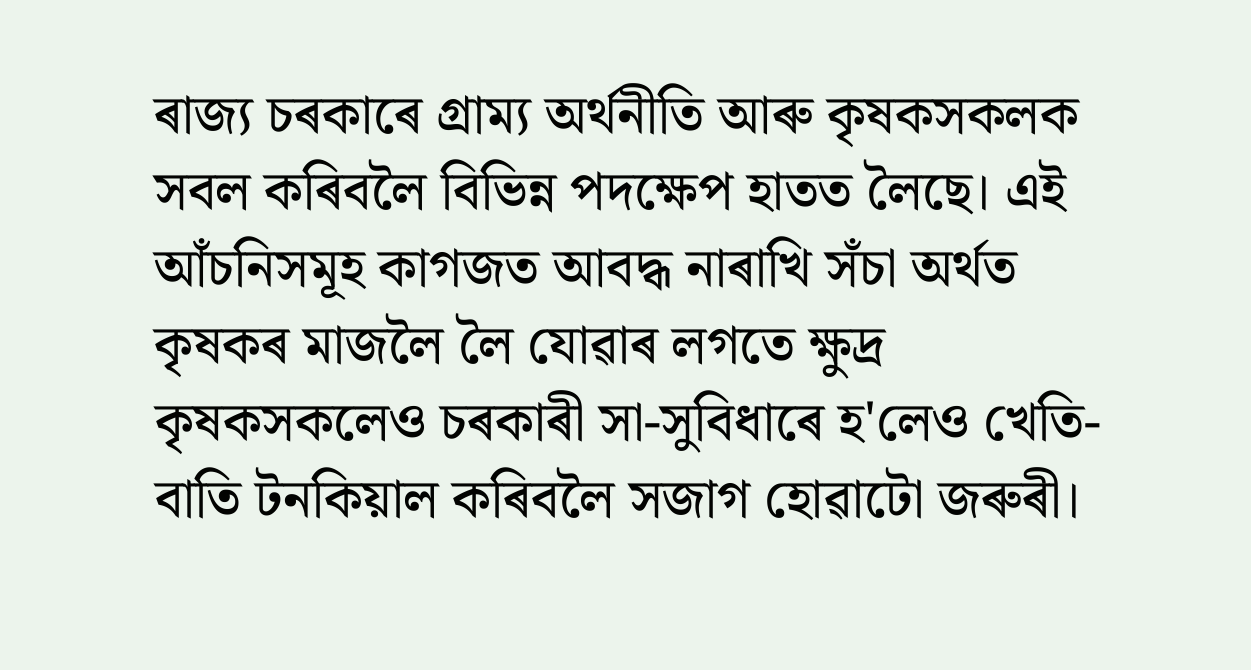ৰাজ্য চৰকাৰে গ্ৰাম্য অর্থনীতি আৰু কৃষকসকলক সবল কৰিবলৈ বিভিন্ন পদক্ষেপ হাতত লৈছে। এই আঁচনিসমূহ কাগজত আবদ্ধ নাৰাখি সঁচা অৰ্থত কৃষকৰ মাজলৈ লৈ যোৱাৰ লগতে ক্ষুদ্ৰ কৃষকসকলেও চৰকাৰী সা-সুবিধাৰে হ'লেও খেতি-বাতি টনকিয়াল কৰিবলৈ সজাগ হোৱাটো জৰুৰী।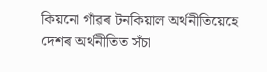কিয়নো গাঁৱৰ টনকিয়াল অর্থনীতিয়েহে দেশৰ অৰ্থনীতিত সঁচা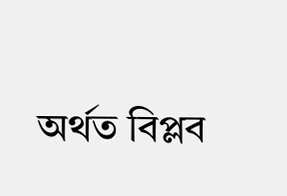অৰ্থত বিপ্লব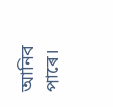আনিব পাৰে।